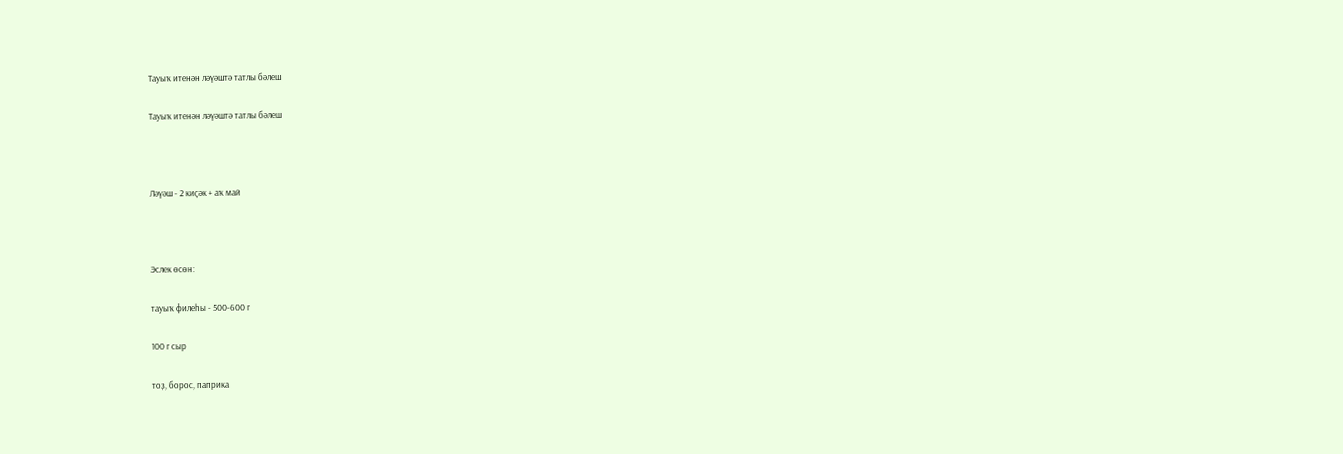Тауыҡ итенән ләүәштә татлы бәлеш

Тауыҡ итенән ләүәштә татлы бәлеш



Ләүәш - 2 киҫәк + аҡ май



Эслек өсөн:

тауыҡ филеһы - 500-600 г

100 г сыр

тоҙ, борос, паприка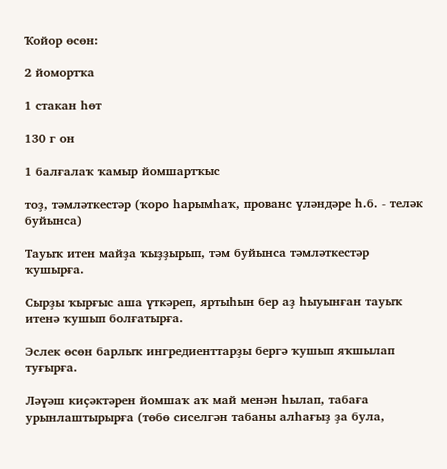Ҡойор өсөн:

2 йомортҡа

1 стакан һөт

130 г он

1 балғалаҡ ҡамыр йомшартҡыс

тоҙ, тәмләткестәр (ҡоро һарымһаҡ, прованс үләндәре һ.б. - теләк буйынса)

Тауыҡ итен майҙа ҡыҙҙырып, тәм буйынса тәмләткестәр ҡушырға.

Сырҙы ҡырғыс аша үткәреп, яртыһын бер аҙ һыуынған тауыҡ итенә ҡушып болғатырға.

Эслек өсөн барлыҡ ингредиенттарҙы бергә ҡушып яҡшылап туғырға.

Ләүәш киҫәктәрен йомшаҡ аҡ май менән һылап, табаға урынлаштырырға (төбө сиселгән табаны алһағыҙ ҙа була,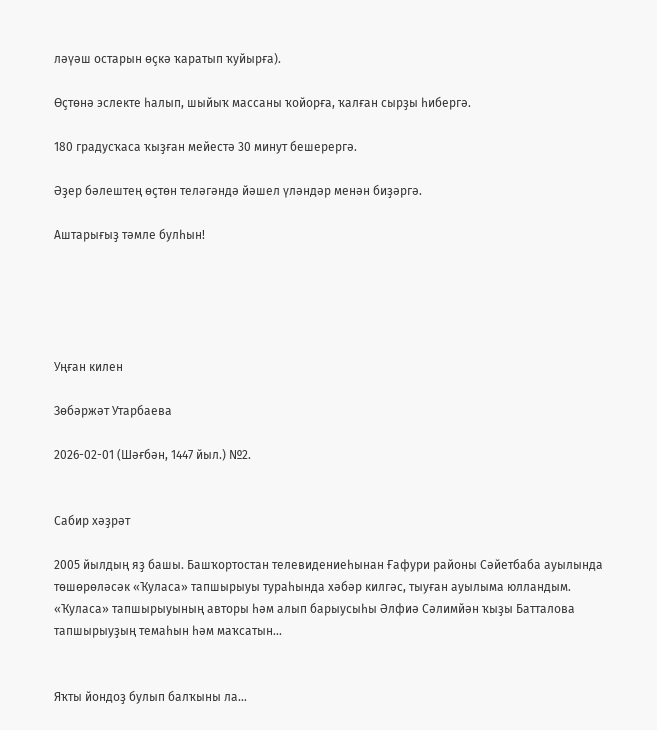ләүәш остарын өҫкә ҡаратып ҡуйырға).

Өҫтөнә эслекте һалып, шыйыҡ массаны ҡойорға, ҡалған сырҙы һибергә.

180 градусҡаса ҡыҙған мейестә 30 минут бешерергә.

Әҙер бәлештең өҫтөн теләгәндә йәшел үләндәр менән биҙәргә.

Аштарығыҙ тәмле булһын!





Уңған килен

Зөбәржәт Утарбаева

2026-02-01 (Шәғбән, 1447 йыл.) №2.


Сабир хәҙрәт

2005 йылдың яҙ башы. Башҡортостан телевидениеһынан Ғафури районы Сәйетбаба ауылында төшөрөләсәк «Ҡуласа» тапшырыуы тураһында хәбәр килгәс, тыуған ауылыма юлландым. «Ҡуласа» тапшырыуының авторы һәм алып барыусыһы Әлфиә Сәлимйән ҡыҙы Батталова тапшырыуҙың темаһын һәм маҡсатын...


Яҡты йондоҙ булып балҡыны ла...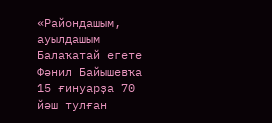«Райондашым, ауылдашым Балаҡатай егете Фәнил Байышевҡа 15 ғинуарҙа 70 йәш тулған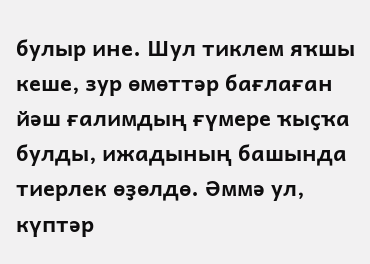булыр ине. Шул тиклем яҡшы кеше, зур өмөттәр бағлаған йәш ғалимдың ғүмере ҡыҫҡа булды, ижадының башында тиерлек өҙөлдө. Әммә ул, күптәр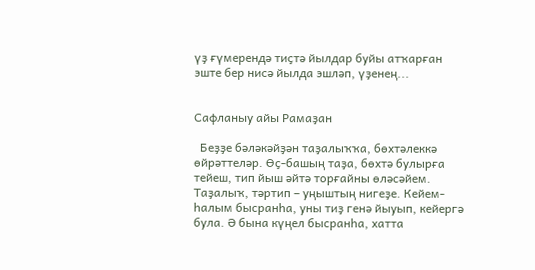үҙ ғүмерендә тиҫтә йылдар буйы атҡарған эште бер нисә йылда эшләп, үҙенең...


Сафланыу айы Рамаҙан

  Беҙҙе бәләкәйҙән таҙалыҡҡа, бөхтәлеккә өйрәттеләр. Өҫ-башың таҙа, бөхтә булырға тейеш, тип йыш әйтә торғайны өләсәйем. Таҙалыҡ, тәртип – уңыштың нигеҙе. Кейем-һалым бысранһа, уны тиҙ генә йыуып, кейергә була. Ә бына күңел бысранһа, хатта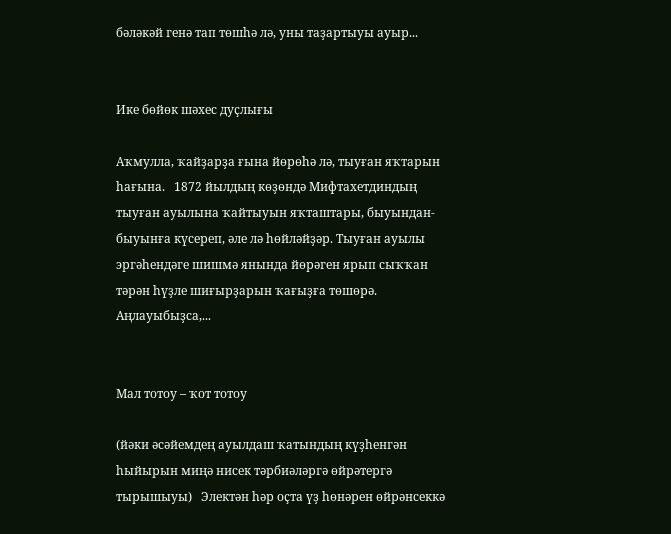бәләкәй генә тап төшһә лә, уны таҙартыуы ауыр...


Ике бөйөк шәхес дуҫлығы

Аҡмулла, ҡайҙарҙа ғына йөрөһә лә, тыуған яҡтарын һағына.   1872 йылдың көҙөндә Мифтахетдиндың тыуған ауылына ҡайтыуын яҡташтары, быуындан-быуынға күсереп, әле лә һөйләйҙәр. Тыуған ауылы эргәһендәге шишмә янында йөрәген ярып сыҡҡан тәрән һүҙле шиғырҙарын ҡағыҙға төшөрә.   Аңлауыбыҙса,...


Мал тотоу – ҡот тотоу

(йәки әсәйемдең ауылдаш ҡатындың күҙһенгән һыйырын миңә нисек тәрбиәләргә өйрәтергә тырышыуы)   Электән һәр оҫта үҙ һөнәрен өйрәнсеккә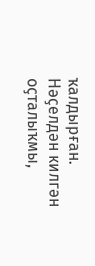ҡалдырған. Нәҫелдән килгән оҫталыҡмы,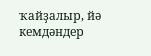ҡайҙалыр, йә кемдәндер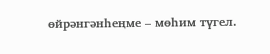өйрәнгәнһеңме – мөһим түгел.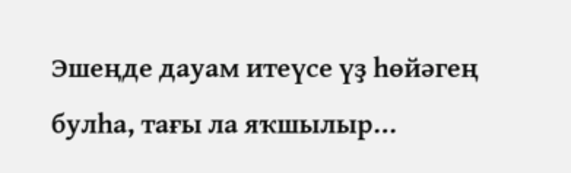Эшеңде дауам итеүсе үҙ һөйәгең булһа, тағы ла яҡшылыр...